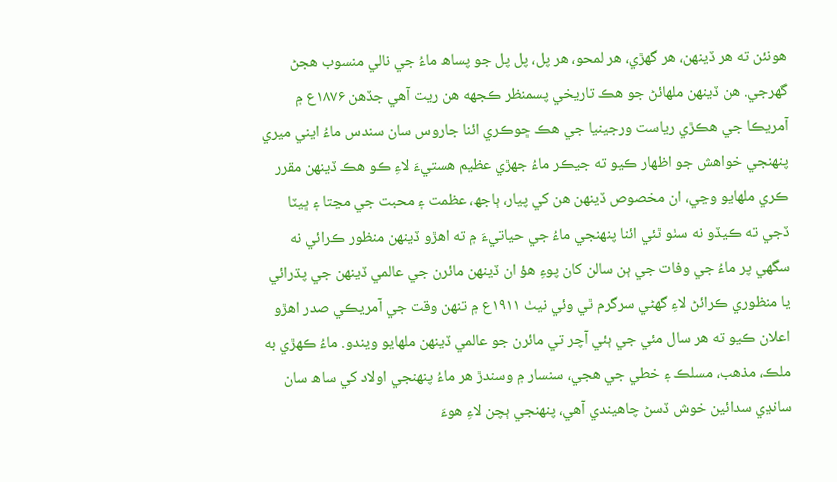ھونئن ته ھر ڏينهن، ھر گهڙي، ھر لمحو، ھر پل، پل پل جو پساھ ماءُ جي نالي منسوب ھجڻ گهرجي. ھن ڏينھن ملھائڻ جو ھڪ تاريخي پسمنظر ڪجهه ھن ريت آھي جڏھن ۱۸۷۶ع ۾ آمريڪا جي ھڪڙي رياست ورجينيا جي ھڪ ڇوڪري ائنا جاروس سان سندس ماءُ ايني ميري پنهنجي خواھش جو اظھار ڪيو ته جيڪر ماءُ جھڙي عظيم ھستيءَ لاءِ ڪو ھڪ ڏينھن مقرر ڪري ملھايو وڃي، ان مخصوص ڏينهن ھن کي پيار، ٻاجھ، عظمت ۽ محبت جي مڃتا ۽ ڀيٽا ڏجي ته ڪيڏو نه سٺو ٿئي ائنا پنھنجي ماءُ جي حياتيءَ ۾ ته اھڙو ڏينھن منظور ڪرائي نه سگھي پر ماءُ جي وفات جي ٻن سالن کان پوءِ ھؤ ان ڏينھن مائرن جي عالمي ڏينھن جي پڌرائي يا منظوري ڪرائڻ لاءِ گھڻي سرگرم ٿي وئي نيٺ ۱۹۱۱ع ۾ تنھن وقت جي آمريڪي صدر اھڙو اعلان ڪيو ته ھر سال مئي جي ٻئي آچر تي مائرن جو عالمي ڏينھن ملھايو ويندو. ماءُ ڪھڙي به ملڪ، مذھب، مسلڪ ۽ خطي جي ھجي، سنسار ۾ وسندڙ ھر ماءُ پنھنجي اولاد کي ساھ سان سانڍي سدائين خوش ڏسڻ چاهيندي آهي، پنهنجي ٻچن لاءِ ھوءَ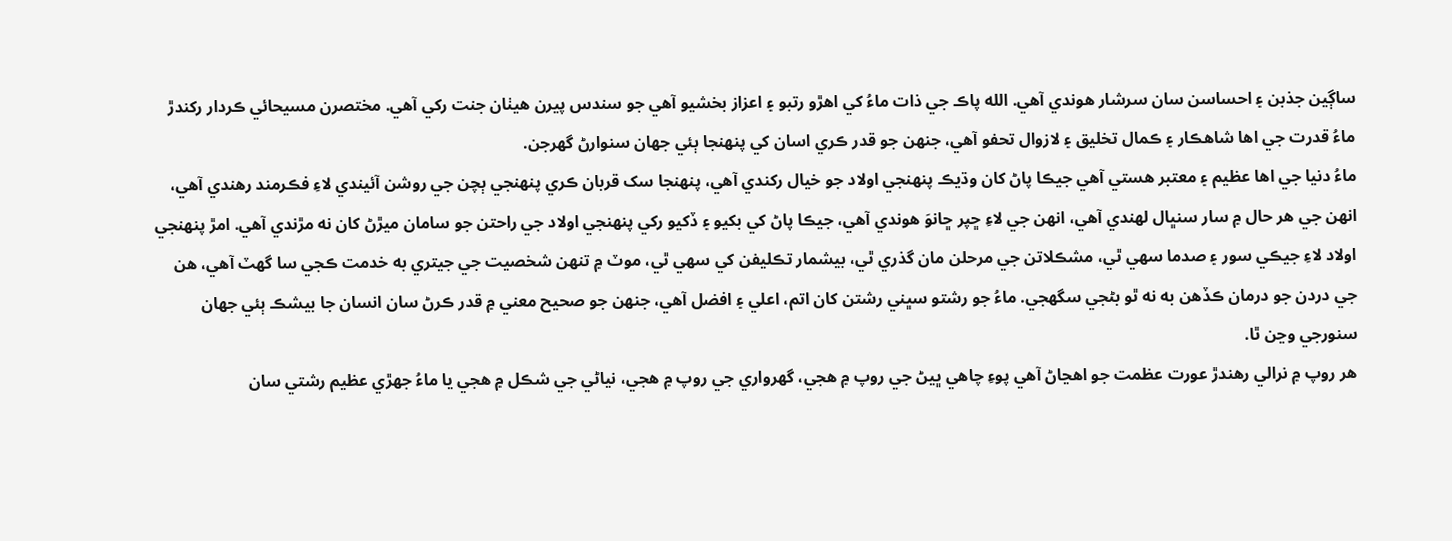ساڳين جذبن ۽ احساسن سان سرشار ھوندي آھي. الله پاڪ جي ذات ماءُ کي اھڙو رتبو ۽ اعزاز بخشيو آھي جو سندس پيرن ھيٺان جنت رکي آھي. مختصرن مسيحائي ڪردار رکندڙ ماءُ قدرت جي اھا شاھڪار ۽ ڪمال تخليق ۽ لازوال تحفو آهي، جنھن جو قدر ڪري اسان کي پنهنجا ٻئي جھان سنوارڻ گهرجن.
ماءُ دنيا جي اھا عظيم ۽ معتبر ھستي آهي جيڪا پاڻ کان وڌيڪ پنهنجي اولاد جو خيال رکندي آهي، پنهنجا سک قربان ڪري پنهنجي ٻچن جي روشن آئيندي لاءِ فڪرمند رھندي آھي، انھن جي ھر حال ۾ سار سنڀال لھندي آهي، انھن جي لاءِ ڇپر ڇانوَ ھوندي آھي، جيڪا پاڻ کي بکيو ۽ ڏکيو رکي پنهنجي اولاد جي راحتن جو سامان ميڙڻ کان نه مڙندي آهي. امڙ پنهنجي اولاد لاءِ جيڪي سور ۽ صدما سھي ٿي، مشڪلاتن جي مرحلن مان گذري ٿي، بيشمار تڪليفن کي سھي ٿي، موٽ ۾ تنھن شخصيت جي جيتري به خدمت ڪجي سا گهٽ آهي، ھن جي دردن جو درمان ڪڏهن به نه ٿو بڻجي سگهجي. ماءُ جو رشتو سڀني رشتن کان اتم، اعلي ۽ افضل آهي، جنھن جو صحيح معني ۾ قدر ڪرڻ سان انسان جا بيشڪ ٻئي جھان سنورجي وڃن ٿا.
ھر روپ ۾ نرالي رھندڙ عورت عظمت جو اھڃاڻ آهي پوءِ چاهي ڀيڻ جي روپ ۾ ھجي، گهرواري جي روپ ۾ ھجي، نياڻي جي شڪل ۾ ھجي يا ماءُ جھڙي عظيم رشتي سان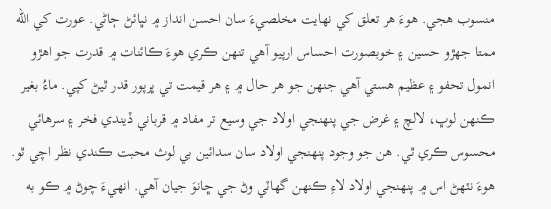منسوب ھجي. ھوءَ ھر تعلق کي نھايت مخلصيءَ سان احسن انداز ۾ نڀائڻ ڄاڻي. عورت کي الله ممتا جھڙو حسين ۽ خوبصورت احساس ارپيو آهي تنھن ڪري ھوءَ ڪائنات ۾ قدرت جو اھڙو انمول تحفو ۽ عظيم ھستي آهي جنھن جو ھر حال ۾ ۽ ھر قيمت تي ڀرپور قدر ٿيڻ کپي. ماءُ بغير ڪنهن لوڀ، لالچ ۽ غرض جي پنهنجي اولاد جي وسيع تر مفاد ۾ قرباني ڏيندي فخر ۽ سرھائي محسوس ڪري ٿي. ھن جو وجود پنهنجي اولاد سان سدائين بي لوث محبت ڪندي نظر اچي ٿو. ھوءَ نٽھڻ اس ۾ پنهنجي اولاد لاءِ ڪنهن گهاٽي وڻ جي ڇانوَ جيان آهي. انھيءَ چوڻ ۾ ڪو به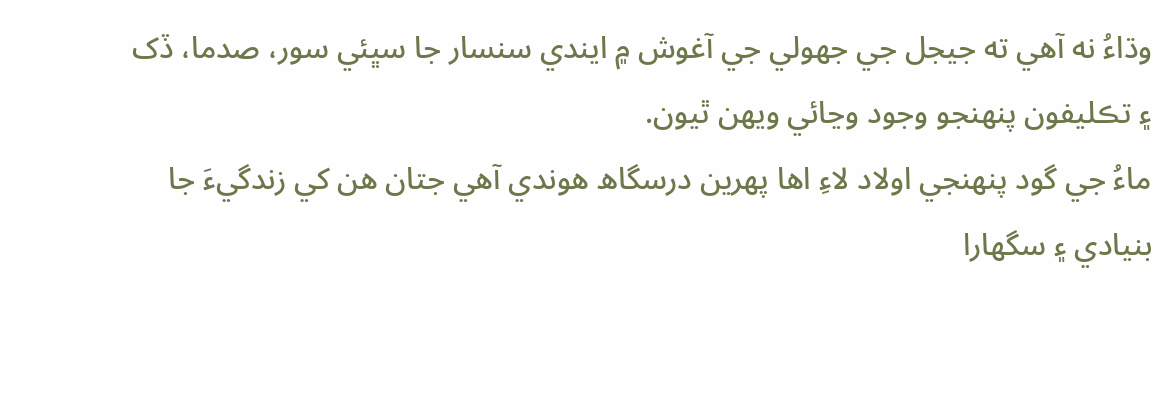وڌاءُ نه آهي ته جيجل جي جهولي جي آغوش ۾ ايندي سنسار جا سڀئي سور، صدما، ڏک ۽ تڪليفون پنهنجو وجود وڃائي ويھن ٿيون.
ماءُ جي گود پنهنجي اولاد لاءِ اھا پھرين درسگاھ ھوندي آھي جتان ھن کي زندگيءَ جا بنيادي ۽ سگهارا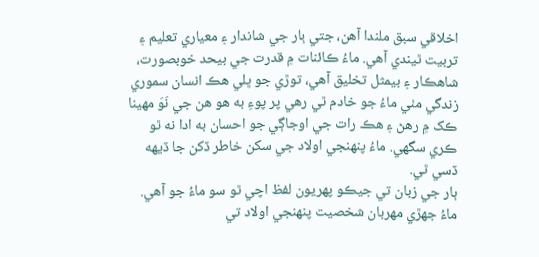اخلاقي سبق ملندا آهن، جتي ٻار جي شاندار ۽ معياري تعليم ۽ تربيت ٿيندي آهي. ماءُ ڪائنات ۾ قدرت جي بيحد خوبصورت، شاھڪار ۽ بيمثل تخليق آهي، توڙي جو ڀلي ھڪ انسان سموري زندگي مٺي ماءُ جو خادم ٿي رهي پر پوءِ به ھو ھن جي نَوَ مھينا ڪک ۾ رھڻ ۽ ھڪ رات جي اوجاڳي جو احسان به ادا نه ٿو ڪري سگهي. ماءُ پنهنجي اولاد جي سکن خاطر ڏکن جا ڏيھه ڏسي ٿي.
ٻار جي زبان تي جيڪو پھريون لفظ اچي ٿو سو ماءُ جو آهي. ماءُ جھڙي مھربان شخصيت پنهنجي اولاد تي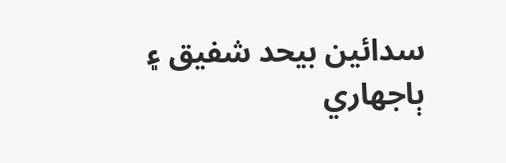سدائين بيحد شفيق ۽ ٻاجهاري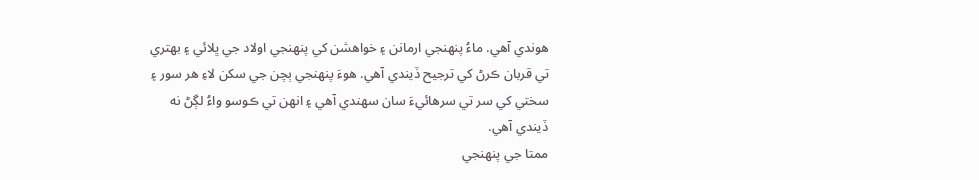ھوندي آهي. ماءُ پنهنجي ارمانن ۽ خواھشن کي پنهنجي اولاد جي ڀلائي ۽ بھتري تي قربان ڪرڻ کي ترجيح ڏيندي آهي. ھوءَ پنهنجي ٻچن جي سکن لاءِ ھر سور ۽ سختي کي سر تي سرھائيءَ سان سھندي آهي ۽ انھن تي ڪوسو واءُ لڳڻ نه ڏيندي آهي.
ممتا جي پنهنجي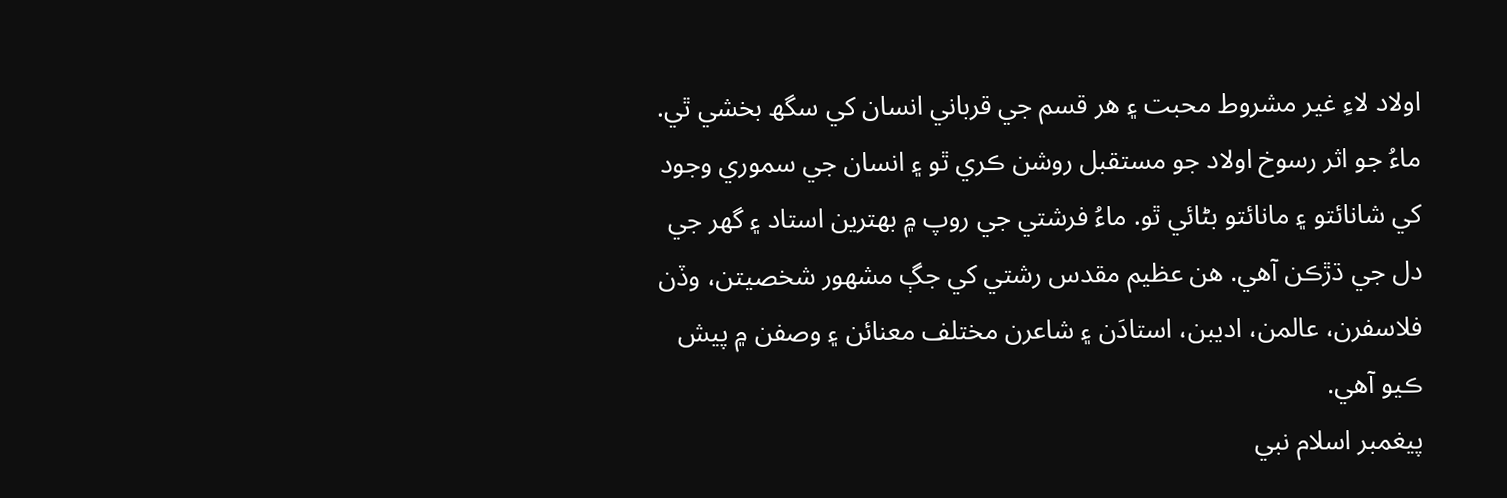اولاد لاءِ غير مشروط محبت ۽ ھر قسم جي قرباني انسان کي سگھ بخشي ٿي. ماءُ جو اثر رسوخ اولاد جو مستقبل روشن ڪري ٿو ۽ انسان جي سموري وجود کي شانائتو ۽ مانائتو بڻائي ٿو. ماءُ فرشتي جي روپ ۾ بھترين استاد ۽ گهر جي دل جي ڌڙڪن آهي. هن عظيم مقدس رشتي کي جڳ مشهور شخصيتن، وڏن فلاسفرن، عالمن، اديبن، استادَن ۽ شاعرن مختلف معنائن ۽ وصفن ۾ پيش ڪيو آھي.
پيغمبر اسلام نبي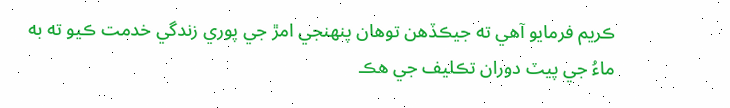ڪريم فرمايو آھي ته جيڪڏھن توھان پنھنجي امڙ جي پوري زندگي خدمت ڪيو ته به ماءُ جي پيٽ دوران تڪليف جي ھڪ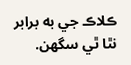ڪلاڪ جي به برابر نٿا ٿي سگهن.